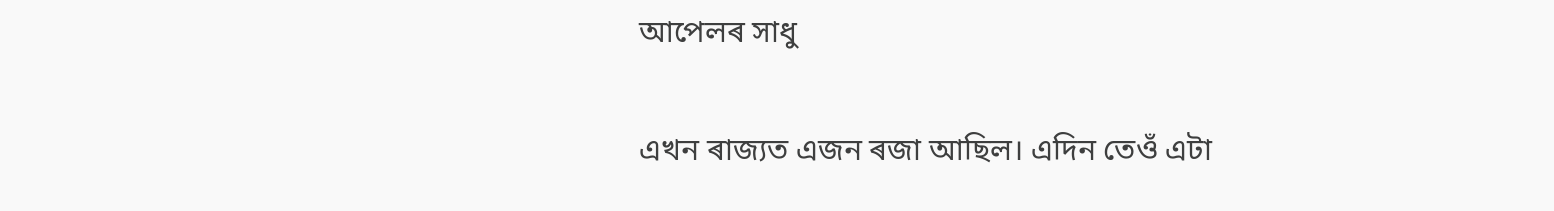আপেলৰ সাধু

এখন ৰাজ্যত এজন ৰজা আছিল। এদিন তেওঁ এটা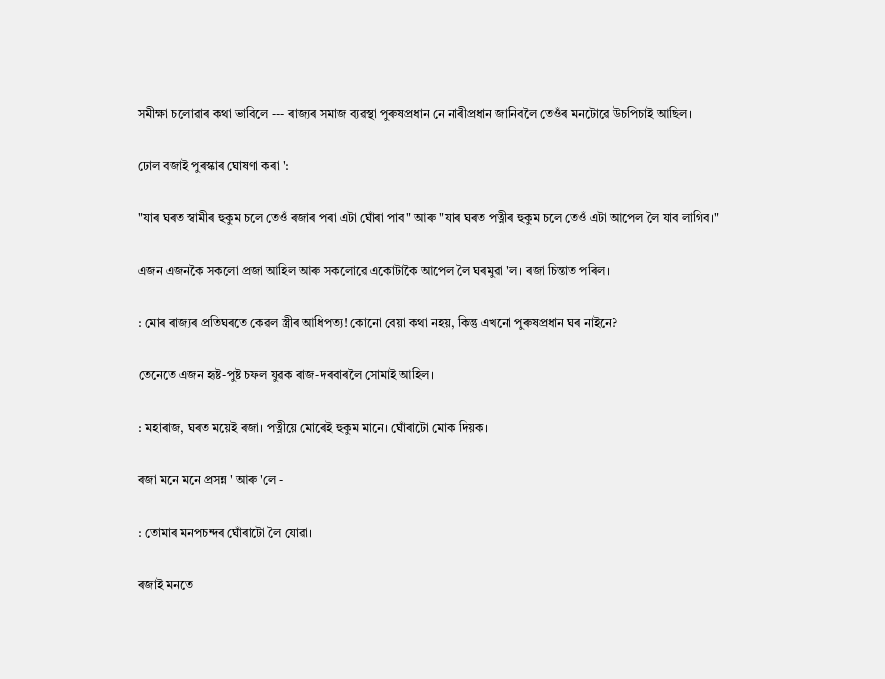সমীক্ষা চলোৱাৰ কথা ভাবিলে --- ৰাজ্যৰ সমাজ ব্যৱস্থা পুৰুষপ্ৰধান নে নাৰীপ্ৰধান জানিবলৈ তেওঁৰ মনটোৱে উচপিচাই আছিল।

ঢোল বজাই পুৰস্কাৰ ঘোষণা কৰা ':

"যাৰ ঘৰত স্বামীৰ হুকুম চলে তেওঁ ৰজাৰ পৰা এটা ঘোঁৰা পাব" আৰু "যাৰ ঘৰত পত্নীৰ হুকুম চলে তেওঁ এটা আপেল লৈ যাব লাগিব।"

এজন এজনকৈ সকলো প্ৰজা আহিল আৰু সকলোৱে একোটাকৈ আপেল লৈ ঘৰমুৱা 'ল। ৰজা চিন্তাত পৰিল।

: মোৰ ৰাজ্যৰ প্ৰতিঘৰতে কেৱল স্ত্ৰীৰ আধিপত্য! কোনো বেয়া কথা নহয়, কিন্তু এখনো পুৰুষপ্ৰধান ঘৰ নাইনে?

তেনেতে এজন হৃষ্ট-পুষ্ট চফল যুৱক ৰাজ-দৰবাৰলৈ সোমাই আহিল।

: মহাৰাজ, ঘৰত ময়েই ৰজা। পত্নীয়ে মোৰেই হুকুম মানে। ঘোঁৰাটো মোক দিয়ক।

ৰজা মনে মনে প্ৰসন্ন ' আৰু 'লে -

: তোমাৰ মনপচন্দৰ ঘোঁৰাটো লৈ যোৱা।

ৰজাই মনতে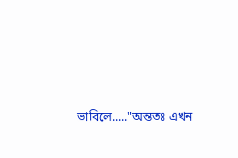ভাবিলে....."অন্ততঃ এখন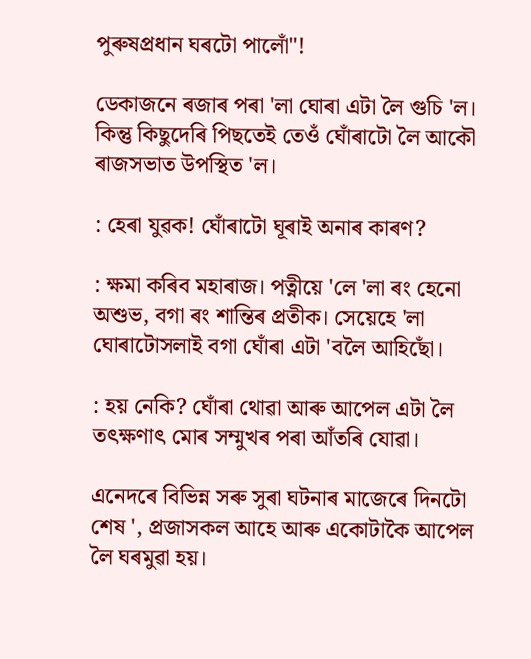পুৰুষপ্ৰধান ঘৰটো পালোঁ"!

ডেকাজনে ৰজাৰ পৰা 'লা ঘোৰা এটা লৈ গুচি 'ল। কিন্তু কিছুদেৰি পিছতেই তেওঁ ঘোঁৰাটো লৈ আকৌ ৰাজসভাত উপস্থিত 'ল।

: হেৰা যুৱক! ঘোঁৰাটো ঘূৰাই অনাৰ কাৰণ?

: ক্ষমা কৰিব মহাৰাজ। পত্নীয়ে 'লে 'লা ৰং হেনো অশুভ, বগা ৰং শান্তিৰ প্ৰতীক। সেয়েহে 'লা ঘোৰাটোসলাই বগা ঘোঁৰা এটা 'বলৈ আহিছোঁ।

: হয় নেকি? ঘোঁৰা থোৱা আৰু আপেল এটা লৈ তৎক্ষণাৎ মোৰ সম্মুখৰ পৰা আঁতৰি যোৱা।

এনেদৰে বিভিন্ন সৰু সুৰা ঘটনাৰ মাজেৰে দিনটো শেষ ', প্ৰজাসকল আহে আৰু একোটাকৈ আপেল লৈ ঘৰমুৱা হয়।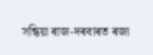সন্ধিয়া ৰাজ-দৰবাৰত ৰজা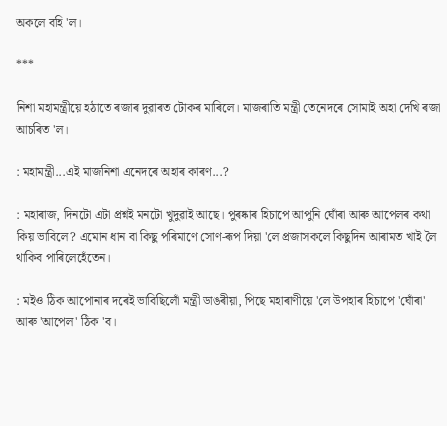অকলে বহি 'ল।

***

নিশা মহামন্ত্ৰীয়ে হঠাতে ৰজাৰ দুৱাৰত টোকৰ মাৰিলে। মাজৰাতি মন্ত্ৰী তেনেদৰে সোমাই অহা দেখি ৰজা আচৰিত 'ল।

: মহামন্ত্ৰী...এই মাজনিশা এনেদৰে অহাৰ কাৰণ...?

: মহাৰাজ, দিনটো এটা প্ৰশ্নই মনটো খুদুৱাই আছে। পুৰষ্কাৰ হিচাপে আপুনি ঘোঁৰা আৰু আপেলৰ কথা কিয় ভাবিলে? এমোন ধান বা কিছু পৰিমাণে সোণ-ৰূপ দিয়া 'লে প্ৰজাসকলে কিছুদিন আৰামত খাই লৈ থাকিব পাৰিলেহেঁতেন।

: মইও ঠিক আপোনাৰ দৰেই ভাবিছিলোঁ মন্ত্ৰী ডাঙৰীয়া, পিছে মহাৰাণীয়ে 'লে উপহাৰ হিচাপে 'ঘোঁৰা' আৰু 'আপেল' ঠিক 'ব।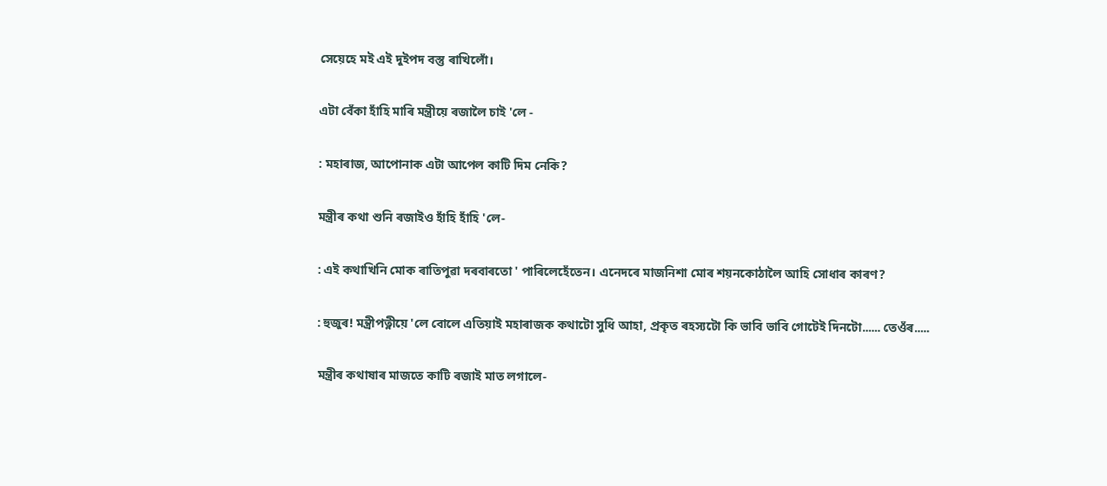সেয়েহে মই এই দুইপদ বস্তু ৰাখিলোঁ।

এটা বেঁকা হাঁহি মাৰি মন্ত্ৰীয়ে ৰজালৈ চাই 'লে -

: মহাৰাজ, আপোনাক এটা আপেল কাটি দিম নেকি?

মন্ত্ৰীৰ কথা শুনি ৰজাইও হাঁহি হাঁহি 'লে-

: এই কথাখিনি মোক ৰাতিপুৱা দৰবাৰতো ' পাৰিলেহেঁতেন। এনেদৰে মাজনিশা মোৰ শয়নকোঠালৈ আহি সোধাৰ কাৰণ?

: হুজুৰ! মন্ত্ৰীপত্নীয়ে 'লে বোলে এতিয়াই মহাৰাজক কথাটো সুধি আহা, প্ৰকৃত ৰহস্যটো কি ভাবি ভাবি গোটেই দিনটো...... তেওঁৰ.....

মন্ত্ৰীৰ কথাষাৰ মাজতে কাটি ৰজাই মাত লগালে-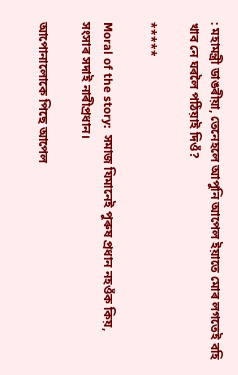: মহামন্ত্ৰী ডাঙৰীয়া, তেনেহলে আপুনি আপেল ইয়াতে মোৰ লগতেই বহি খাব নে ঘৰলৈ পঠিয়াই দিওঁ?

*****

Moral of the story:  সমাজ যিমানেই পুৰুষ প্ৰধান নহওঁক কিয়, সংসাৰ সদাই নাৰীপ্ৰধান।

আপোনালোকে পিছে আপেল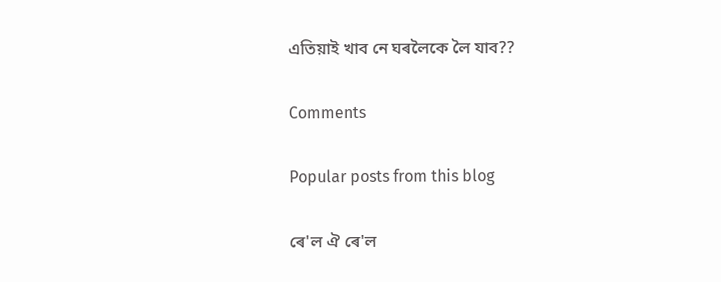এতিয়াই খাব নে ঘৰলৈকে লৈ যাব??

Comments

Popular posts from this blog

ৰে'ল ঐ ৰে'ল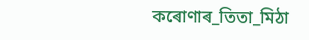কৰোণাৰ_তিতা_মিঠা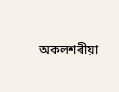অকলশৰীয়া